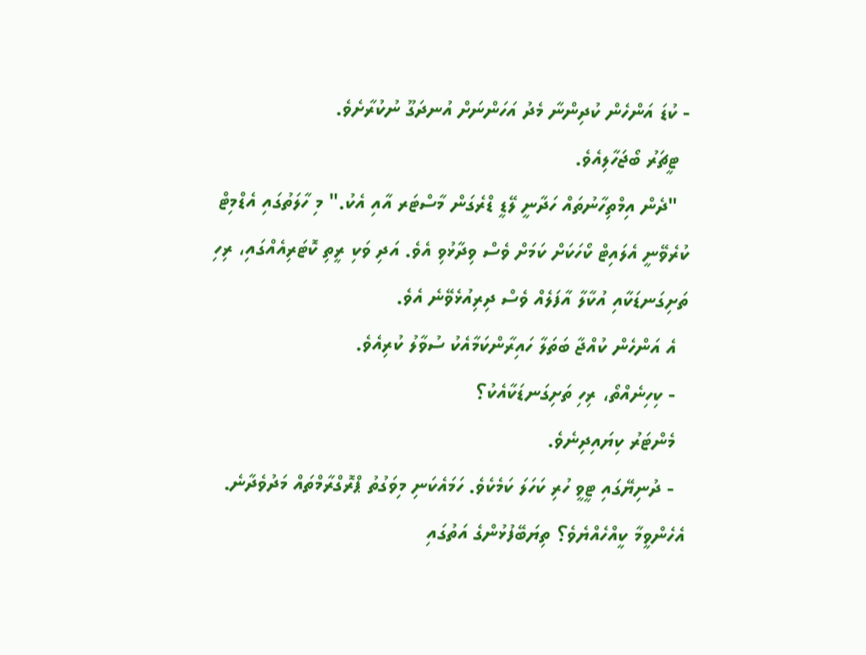- ކުޑަ އަންހެން ކުދިންނާ މެދު އަހަންނަށް އުނދަގޫ ނުކުރާށެވެ.
  ޓީޗަރު ބޯޖަހާލިއެވެ.
  "ދެން އިމްތިހާނުތައް ހަދާނީ ލޭޑީ ޑްރެގަން މާސްޓަރ އާއި އެކު." މި ހާލަތުގައި އެޑްމިޓް ކުރެވޭނީ އެލައިޓް ކޯހަކަށް ކަމަށް ވެސް ވިދާޅުވި އެވެ. އަދި ވަކި ރީތި ކޮޓަރިއެއްގައި، ރިހި ތަށިގަނޑަކާއި އުކާލާ އާފަލެއް ވެސް ދިރިއުޅެވޭނެ އެވެ.
  އެ އަންހެން ކުއްޖާ ބަތަލާ ހައިރާންކަމާއެކު ސުވާލު ކުރިއެވެ.
  - ކިހިނެއްތޯ، ރިހި ތަށިގަނޑަކާއެކު؟
  މެންޓަރު ކިޔައިދިނެވެ.
  - ދުނިޔޭގައި ޓީވީ ހުރި ކަހަލަ ކަމެކެވެ. ހަމައެކަނި މިވަގުތު ޕްރޮގްރާމްތައް މަދުވެދާނެ. އެހެންވީމާ ކީއްހެއްޔެވެ؟ ތިޔަބޭފުޅުންގެ އަތުގައި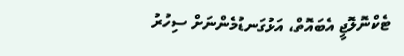ޓެކްނޮލޮޖީ އެބައޮތް، އަޅުގަނޑުމެންނަށް ސިހުރު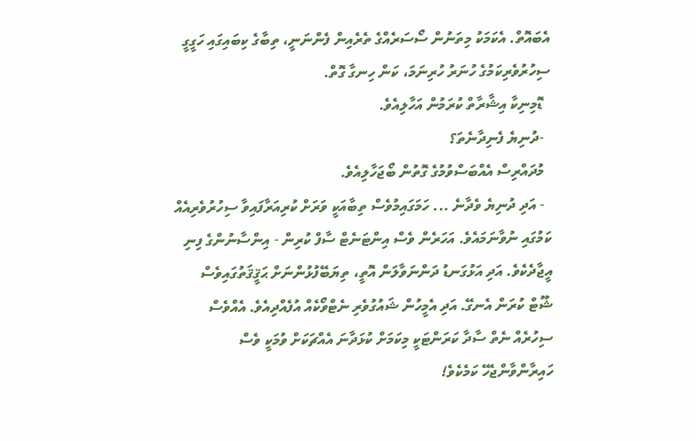އެބައޮތް. އެކަމަކު މިތަނުން ސޯސަރެއްގެ ތެރެއިން ފެންނަނީ، ތިބާގެ ކިބައިގައި ހަގީގީ ސިހުރުވެރިކަމުގެ ހުނަރު ހުރިނަމަ، ކަން ހިނގާ ގޮތް.
  ޑޮމިނިކާ އިޝާރާތް ކުރަމުން އަހާލިއެވެ.
  -ދުނިޔެ ފެނިދާނެތަ؟
  މުދައްރިސް އެއްބަސްވުމުގެ ގޮތުން ބޯޖަހާލިއެވެ.
  - އަދި ދުނިޔެ ވެދާނެ ... ހަމަގައިމުވެސް ތިބާއަކީ ވަރަށް ކުރިއަރާފައިވާ ސިހުރުވެރިއެއް ކަމުގައި ނުވާނަމައެވެ. އަހަރެން ވެސް އިންޓަނެޓް ސާފް ކުރިން - އިންސާނުންގެ ފިނި އީޖާދެކެވެ. އަދި އަޅުގަނޑު ދަންނަވާލަން އޮތީ، ތިޔަބޭފުޅުންނަށް ޙަޤީޤަތުގައިވެސް ޝޫޓް ކުރަން އެނގޭ. އަދި އެމީހުން ޝައުގުވެރި ނެޓްވޯކެއް އުފެއްދިއެވެ. އެއްވެސް ސިހުރެއް ނެތް ސާދާ ކަރަންޓަކީ މިކަމަށް ކުޅަދާނަ އެއްޗަކަށް ވުމަކީ ވެސް ހައިރާންވާންޖެހޭ ކަމެކެވެ!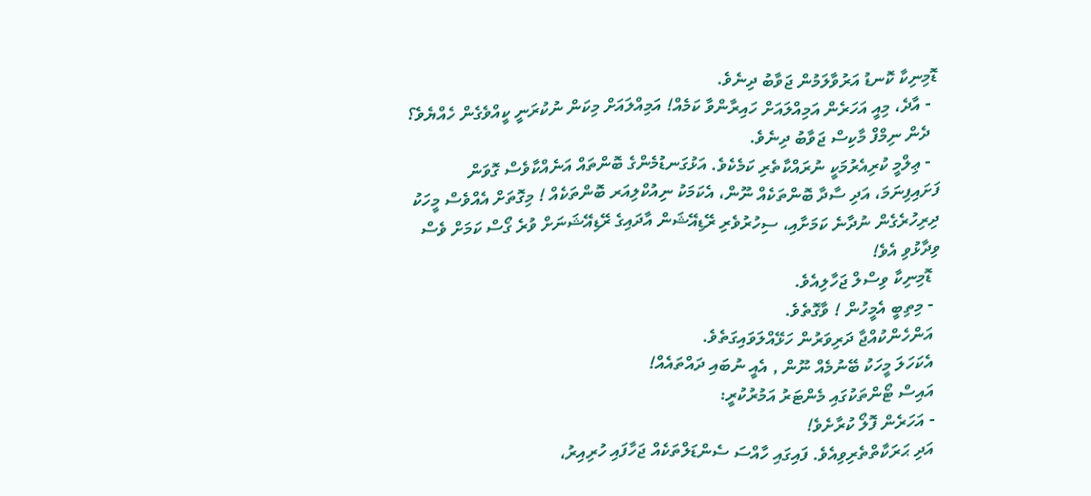ޑޮމިނިކާ ކޮނޑު އަރުވާލަމުން ޖަވާބު ދިނެވެ.
  - އާދެ، މިއީ އަހަރެން އަމިއްލައަށް ހައިރާންވާ ކަމެއް! އަމިއްލައަށް މިކަން ނުކުރަނީ ކީއްވެގެން ހެއްޔެވެ؟
  ދެން ނިމްފް މާކިސް ޖަވާބު ދިނެވެ.
  - ޢިލްމީ ކުރިއެރުމަކީ ނުރައްކާތެރި ކަމެކެވެ. އަޅުގަނޑުމެންގެ ބޮންތައް އަނެއްކާވެސް ގޮވަން ފަށައިފިނަމަ، އަދި ސާދާ ބޮންތަކެއް ނޫން، އެކަމަކު ނިއުކްލިއަރ ބޮންތަކެއް ! މިގޮތަށް އެއްވެސް މީހަކު ދިރިހުރެގެން ނުދާނެ ކަމަށާއި، ސިހުރުވެރި ރޭޑިއޭޝަން އާދައިގެ ރޭޑިއޭޝަނަށް ވުރެ ގޯސް ކަމަށް ވެސް ވިދާޅުވި އެވެ!
  ޑޮމިނިކާ ވިސްލް ޖަހާލިއެވެ.
  - މިތިބީ އެމީހުން ! ވާގޮތެވެ.
  އަންހެންކުއްޖާ ދަރިވަރުން ހަޅޭއްލަވައިގަތެވެ.
  އެކަހަލަ މީހަކު ބޭނުމެއް ނޫން , އެއީ ނުބައި ދައްތައެއް!
  އައިސް ޓޯންތަކުގައި މެންޓަރު އަމުރުކުރީ:
  - އަހަރެން ފޮލޯ ކުރާށެވެ!
  އަދި ޙަރަކާތްތެރިވިއެވެ. ފައިގައި ހާއްސަ ސެންޑަލްތަކެއް ޖަހާފައި ހުރިއިރު،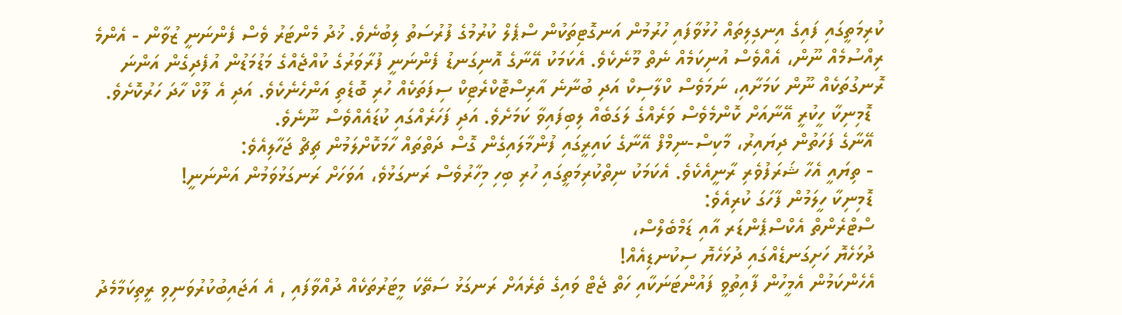ކުރިމަތީގައި ފައިގެ އިނގިލިތައް ހުޅުވާފައި ހުރުމުން އަނގޮޓިތަކުން ސްޕެލް ކުރުމުގެ ފުރުސަތު ލިބުނެވެ. ޚުދު މެންޓަރު ވެސް ފެންނަނީ ޒުވާން - އެންމެ ރިއްސުމެއް ނޫން، އެއްވެސް އުނިކަމެއް ނެތް މޫނެކެވެ. އެކަމަކު އޭނާގެ އޮނިގަނޑު ފެންނަނީ ފުރާވަރުގެ ކުއްޖެއްގެ މަޑުމަޑުން އުފެދިގެން އަންނަ ރޮނގުތަކެއް ނޫން ކަމަށާއި، ނަމަވެސް ކްލާސިކް އަދި ބުނާނެ އާރިސްޓޮކްރެޓިކް ސިފަތަކެއް ހުރި ބޮޑެތި އަންހެނެކެވެ. އަދި އެ ލޫކް ހާދަ ހަރުކޮށެވެ.
  ޑޮމިނިކާ ހީކުރީ އޭނާއަށް ކޮންމެވެސް ވަރެއްގެ ލަގަބެއް ލިބިފައިވާ ކަމަށެވެ. އަދި ފަހަރެއްގައި ކުޑައެއްވެސް ނޫނެވެ.
  އޭނާގެ ފަހަތުން ދިޔައިރު، މާކިސް-ނިމްފް އޭނާގެ ކައިރީގައި ފުންމާލައިގެން ގޮސް ދަތްތައް ހާމަކޮށްލަމުން ޗިޗް ޖަހާލިއެވެ:
  - ތިޔައީ އެހާ ޝަރަފުވެރި ރާނީއެކެވެ. އެކަމަކު ނިތްކުރިމަތީގައި ހުރި ބިހި މިހާރުވެސް ރަނގަޅުވެ، އަވަހަށް ރަނގަޅުވަމުން އަންނަނީ!
  ޑޮމިނިކާ ހީލަމުން ފާހަގަ ކުރިއެވެ:
  ސްޓްރެންތް އެކްސްޕެންޑަރ އާއި ޑަމްބެލްސް،
  ދުޅަހެޔޮ ހަށިގަނޑެއްގައި ދުޅަހެޔޮ ސިކުނޑިއެއް!
  އެހެންކަމުން އެމީހުން ފާއިތުވީ ފައުންޓަނަކާއި ހަތް ޖެޓް ވައިގެ ތެރެއަށް ރަނގަޅު ސަތޭކަ މީޓަރުތަކެއް ދުއްވާފައި , އެ އަޖައިބުކުރުވަނިވި ރީތިކަމާމެދު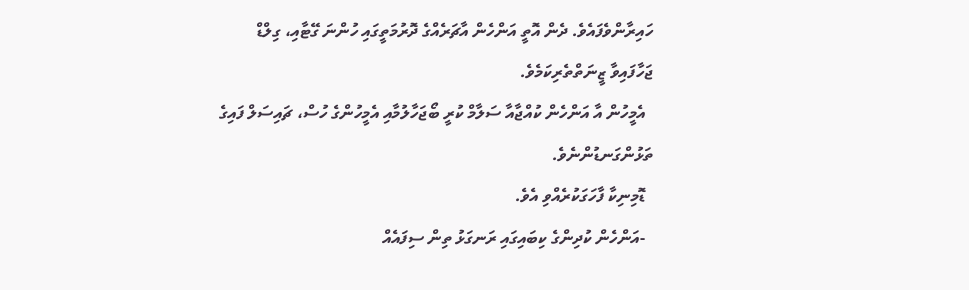ހައިރާންވެފައެވެ. ދެން އޮތީ އަންހެން އާޗަރެއްގެ ދޮރުމަތީގައި ހުންނަ ގޭޓާއި، ގިލްޑް ޖަހާފައިވާ ޒީނަތްތެރިކަމެވެ.
  އެމީހުން އާ އަންހެން ކުއްޖާއާ ސަލާމް ކުރީ ބޯޖަހާލުމާއި އެމީހުންގެ ހުސް، ޗައިސަލް ފައިގެ ތަޅުންގަނޑުންނެވެ.
  ޑޮމިނިކާ ފާހަގަކުރެއްވި އެވެ.
  -އަންހެން ކުދިންގެ ކިބައިގައި ރަނގަޅު ތިން ސިފައެއް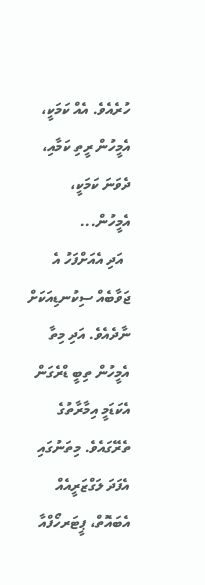ހުރެއެވެ. އެއް ކަމަކީ، އެމީހުން ރީތި ކަމާއި، ދެވަނަ ކަމަކީ، އެމީހުން...
  އަދި އެއަށްފަހު އެ ޖަވާބެއް ސިކުނޑިއަކަށް ނާދެއެވެ. އަދި މިތާ އެމީހުން ތިބީ ޑްރެގަން އެކަޑަމީ އިމާރާތުގެ ތެރޭގައެވެ. މިތަނުގައި އެފަދަ ލަގްޒަރީއެއް އެބައޮތް، ޕީޓަރހޯފްއާ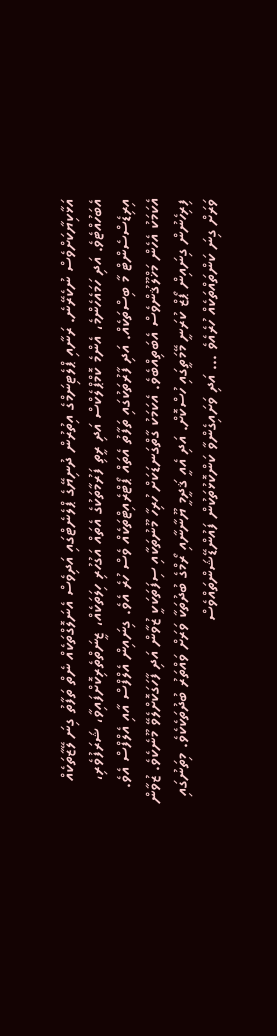އަޅާކިޔާކަށްވެސް ނުކެރޭނެ. ރަނާއި ޕްލެޓިނަމްގެ އިތުރުން ދުނިޔޭގެ ޕްލެނެޓްގައި އަދިވެސް އެނަލޮގްތަކެއް ނެތް ތަފާތު ގިނަ ލޭޒާތަކެއް އެބަހުއްޓެވެ. އަދި ހަމައެހެންމެ، އެންމެ ކޮމްޕްލެކްސް އަދި ރީތި ފަރުމާތަކުގެ އެތައް އަގުހުރި ހިލަތަކެއް، ޒީނަތްތެރިކޮށްފައިވާ، ޝަރަފުވެރި، އިރިޑެސްސެންޓް މާ ބިސްތަކެއް. އަދި ފާރުތަކުގައި ތަފާތު އެތައް ޕޯޓްރެއިޓްތަކެއް ވެސް ހުރެ އެވެ. ގިނައިން އެލްފްސް އާއި އެލްފްސް އެވެ. އެކަމަކު އެހެން މަޚްލޫޤުންވެސް އެބަތިއްބެވެ. އެކަމަކު ގާތްގަނޑަކަށް ހުރިހާ މޫނުތަކާއި ސިފަތަކަކީ ޒުވާން އަދި ފާހަގަކޮށްލެވޭ މޫނެކެވެ. ޒުވާން ފިރިހެނުން ގިނައިން ޕޯޒް ކުރަނީ މޭމަތީގައި ހުސްކޮށް. އަދި އެއީ ޤަދީމީ ޔޫނާނާއި ރޯމްގެ ބުދުތަކާ ވަރަށް ވައްތަރު ބުދުތަކެކެވެ. މިތަނުގައި ވަރަށް ގިނަ ކަންތައްތަކެއް ހުރެއެވެ ... އަދި ވަށައިގެންވާ ކަންކޮޅުތަކުން ފައުންޑޭޝަންތައްވެސް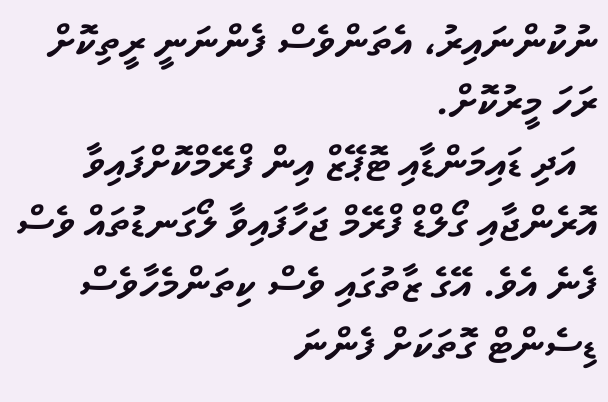ނުކުންނައިރު، އެތަންވެސް ފެންނަނީ ރީތިކޮށް ރަހަ މީރުކޮށް.
  އަދި ޑައިމަންޑާއި ޓޮޕޭޒް އިން ފްރޭމްކޮށްފައިވާ އޮރެންޖާއި ގޯލްޑް ފްރޭމް ޖަހާފައިވާ ލޯގަނޑުތައް ވެސް ފެނެ އެވެ. އޭގެ ޒާތުގައި ވެސް ކިތަންމެހާވެސް ޑިސެންޓް ގޮތަކަށް ފެންނަ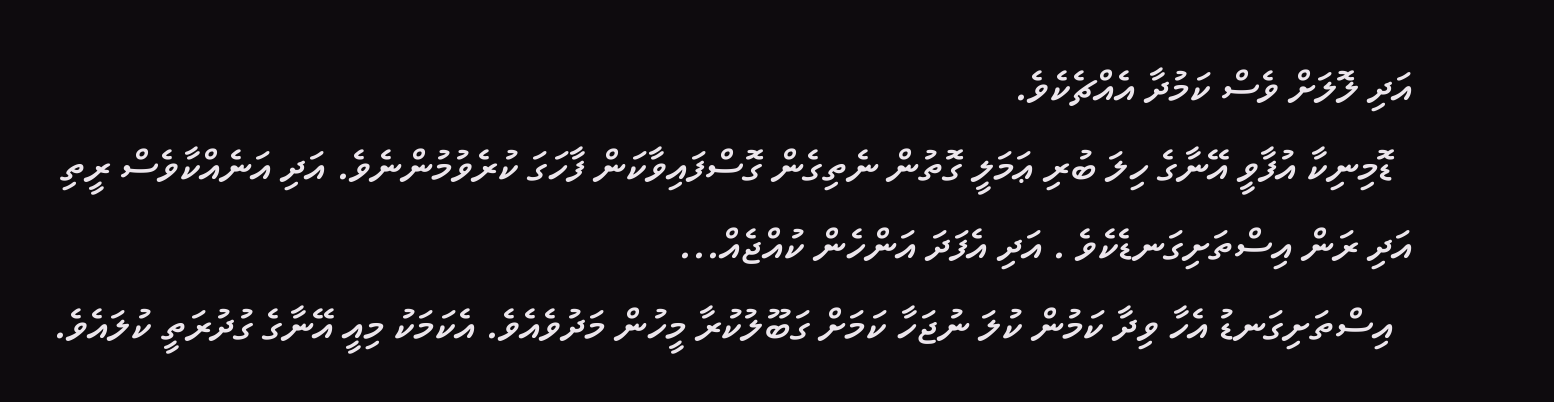އަދި ލޮލަށް ވެސް ކަމުދާ އެއްޗެކެވެ.
  ޑޮމިނިކާ އުފާވީ އޭނާގެ ހިލަ ބުރި ޢަމަލީ ގޮތުން ނެތިގެން ގޮސްފައިވާކަން ފާހަގަ ކުރެވުމުންނެވެ. އަދި އަނެއްކާވެސް ރީތި އަދި ރަން އިސްތަށިގަނޑެކެވެ . އަދި އެފަދަ އަންހެން ކުއްޖެއް...
  އިސްތަށިގަނޑު އެހާ ވިދާ ކަމުން ކުލަ ނުޖަހާ ކަމަށް ގަބޫލުކުރާ މީހުން މަދުވެއެވެ. އެކަމަކު މިއީ އޭނާގެ ގުދުރަތީ ކުލައެވެ.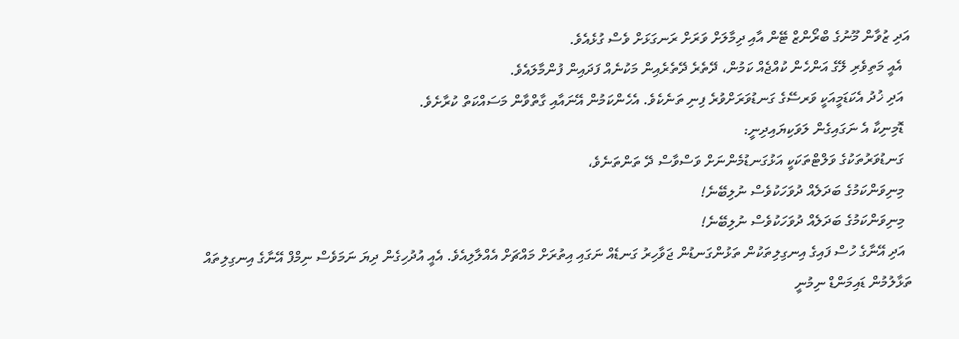އަދި ޒުވާން މޫނުގެ ބްރޯންޒް ޓޭން އާއި ދިމާލަށް ވަރަށް ރަނގަޅަށް ވެސް ގުޅެއެވެ.
  އެއީ މަތިވެރި ލޭގެ އަންހެން ކުއްޖެއް ކަމުން، ދޭތެރެ ދޭތެރެއިން މަކުނެއް ފަދައިން ފުންމާލައެވެ.
  އަދި ޚުދު އެކަޑަމީއަކީ ވަރސޭގެ ގަނޑުވަރަށްވުރެ ފިނި ތަނެކެވެ. އެހެންކަމުން އޭނައާއި ގާތްވާން މަސައްކަތް ކުރާށެވެ.
  ޑޮމިނިކާ އެ ނަގައިގެން ލަވަކިޔައިދިނީ:
  ގަނޑުވަރުތަކުގެ ވަލްޓްތަކަކީ އަޅުގަނޑުމެންނަށް ވަސްވާސް ދޭ ތަންތަނެވެ،
  މިނިވަންކަމުގެ ބަދަލެއް ދުވަހަކުވެސް ނުލިބޭނެ!
  މިނިވަންކަމުގެ ބަދަލެއް ދުވަހަކުވެސް ނުލިބޭނެ!
  އަދި އޭނާގެ ހުސް ފައިގެ އިނގިލިތަކުން ތަޅުންގަނޑުން ޖަވާހިރު ގަނޑެއް ނަގައި އިތުރަށް މައްޗަށް އެއްލާލިއެވެ. އެއީ އުދުހިގެން ދިޔަ ނަމަވެސް ނިމްފް އޭނާގެ އިނގިލިތައް ތަޅާލުމުން ޑައިމަންޑް ނިމުނީ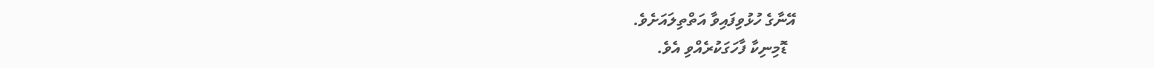އޭނާގެ ހުޅުވިފައިވާ އަތްތިލައަށެވެ.
  ޑޮމިނިކާ ފާހަގަކުރެއްވި އެވެ.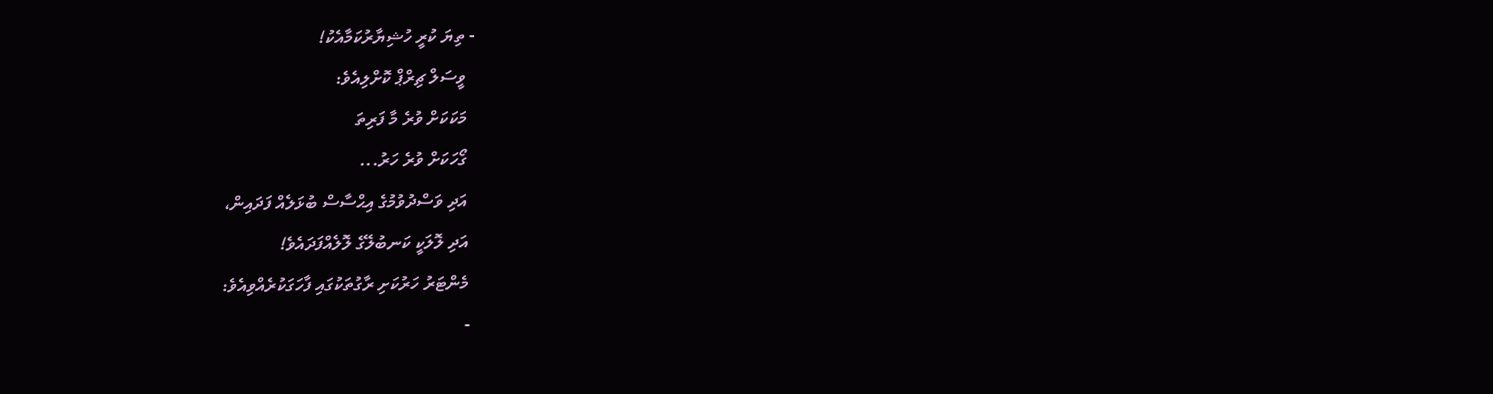- ތިޔަ ކުރީ ހުޝިޔާރުކަމާއެކު!
  ވީސަލް ޗިރްޕް ކޮށްލިއެވެ:
  މަކަކަށް ވުރެ މާ ފަރިތަ
  ގޯހަކަށް ވުރެ ހަރު...
  އަދި ވަސްދުވުމުގެ އިޙްސާސް ބުޅަލެއް ފަދައިން،
  އަދި ލޮލަކީ ކަނބުލޭގެ ލޮލެއްފަދައެވެ!
  މެންޓަރު ހަރުކަށި ރާގުތަކުގައި ފާހަގަކުރެއްވިއެވެ:
  -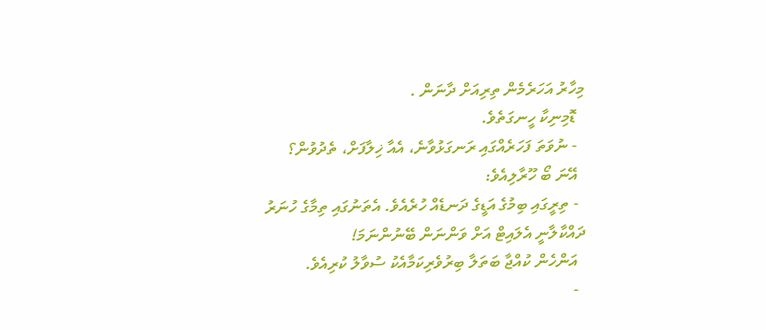މިހާރު އަހަރެމެން ތިރިއަށް ދާނަން .
  ޑޮމިނިކާ ހީނގަތެވެ.
  - ނުވަތަ ފަހަރެއްގައި ރަނގަޅުވާނެ، އެއާ ޚިލާފަށް، ތެދުވުން؟
  އޭނަ ބޯ ހޫރާލިއެވެ:
  - ތިރީގައި ބިމުގެ އަޑީގެ ދަނޑެއް ހުރެއެވެ. އެތަނުގައި ތިމާގެ ހުނަރު ދައްކާލާނީ އެލައިޓް އަށް ވަންނަން ބޭނުންނަމަ!
  އަންހެން ކުއްޖާ ބަތަލާ ބިރުވެރިކަމާއެކު ސުވާލު ކުރިއެވެ.
  -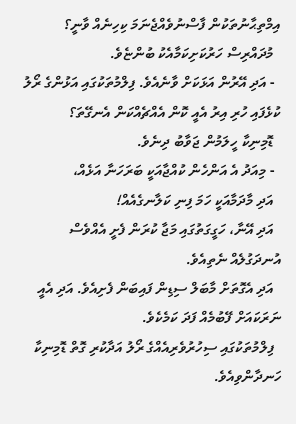އިމްތިޙާނުތަކުން ފާސްނުވެއްޖެނަމަ ކިހިނެއް ވާނީ؟
  މުދައްރިސް ހަރުކަށިކަމާއެކު ބުންޏެވެ.
  - އަދި އޭރުން އަޅަކަށް ވާނެއެވެ. ފިލްމުތަކުގައި އަޅުންގެ ރޯލު ކުޅެފައި ހުރި އިރު އެއީ ކޮން އެއްޗެއްކަން އެނގޭތަ؟
  ޑޮމިނިކާ ހީލަމުން ޖަވާބު ދިނެވެ.
  - މިއަދު އެ އަންހެން ކުއްޖާއަކީ ބަރަހަނާ އަޅެއް،
  އަދި މާދަމާއަކީ ހަމަ ފިނި ކަލާނގެއެއް!
  އަދި އޭނާ، ހަގީގަތުގައި މަޖާ ކުރަން ފެށީ އެއްވެސް އުނދަގުލެއް ނެތިއެވެ.
  އަދި އެގޮތަށް މާބަލް ސިޑިން ފައިބަން ފެށިއެވެ. އަދި އެއީ ނަރަކައަށް ފޭބުމެއް ފަދަ ކަމެކެވެ.
  ފިލްމުތަކުގައި ސިހުރުވެރިއެއްގެ ރޯލު އަދާކުރި ގޮތް ޑޮމިނިކާ ހަނދާންވިއެވެ.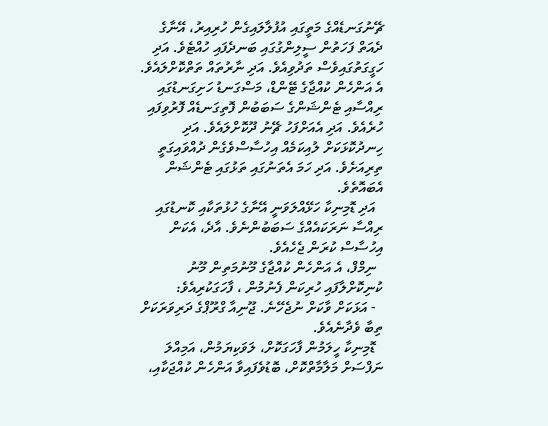ޗޭނުގަނޑެއްގެ މަތީގައި އުފުލާލައިގެން ހުރިއިރު، އޭނާގެ ދެއަތް ފަހަތުން ސީލިންގުގައި ބަނދެފައި ހުއްޓެވެ. އަދި ހަގީގަތުގައިވެސް ތަދުވިއެވެ. އަދި ނާރުތައް ތަތްކޮށްލައެވެ. އެ އަންހެން ކުއްޖާގެ ޓޭންޑް، މަސްގަނޑު ހަށިގަނޑުގައި ރިއްސާއި ޓެންޝަންގެ ސަބަބުން ފޮތިގަނޑެއް ފޮރުވިފައި ހުރެއެވެ. އަދި އެއަށްފަހު ޗޭނު ދޫކޮށްލައެވެ. އަދި ހިނދުކޮޅަކަށް ލުއިކަމެއް އިހުސާސްވެގެން ދުއްވައިގަތީ ތިރިއަށެވެ. އަދި ހަމަ އެތަނުގައި ތަޅުގައި ޓެންޝަން އެބައޮތެވެ.
  އަދި ޑޮމިނިކާ ހަޅޭއްލަވަނީ އޭނާގެ ހުޅުތަކާއި ކޮނޑުގައި ރިއްސާ ނަރަކައެއްގެ ސަބަބުންނެވެ. އާދެ، އެކަން އިހުސާސް ކުރަން ޖެހެއެވެ.
  ނިމްފް، އެ އަންހެން ކުއްޖާގެ މޫނުމަތިން މޫނު ކުނިކޮށްލާފައި ހުރިކަން ފެނުމުން ، ފާހަގަކުރިއެވެ:
  - އަޅަކަށް ވާކަށް ނުޖެހޭނެ. ޖޫނިއާ ގްރޫޕްގެ ދަރިވަރަކަށް ތިބާ ވެދާނެއެވެ.
  ޑޮމިނިކާ ހީލަމުން ފާހަގަކޮށް، ލަވަކިޔަމުން، އަމިއްލަ ނަފްސަށް މަލާމާތްކޮށް، ބޮޑުވެފައިވާ އަންހެން ކުއްޖަކާއި،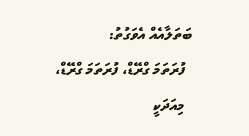ބަތަލާއެއް އެވަގުތު:
  ފުރަތަމަ ގްރޭޑް، ފުރަތަމަ ގްރޭޑް،
  މިއަދަކީ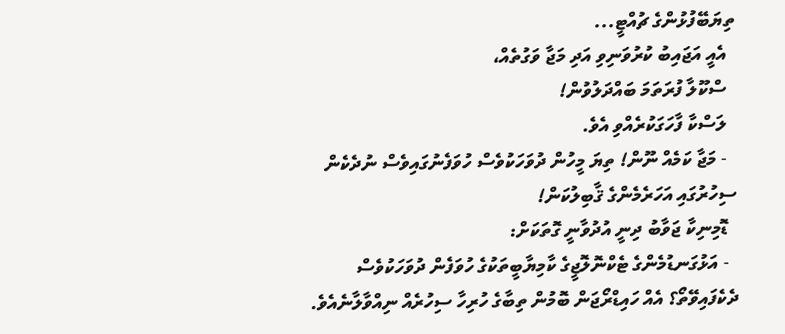ތިޔަބޭފުޅުންގެ ޗުއްޓީ...
  އެއީ އަޖައިބު ކުރުވަނިވި އަދި މަޖާ ވަގުތެއް،
  ސްކޫލާ ފުރަތަމަ ބައްދަލުވުން!
  ލަސްކާ ފާހަގަކުރެއްވި އެވެ.
  - މަޖާ ކަމެއް ނޫން! ތިޔަ މީހުން ދުވަހަކުވެސް ހުވަފެނުގައިވެސް ނުދެކެން ސިހުރުގައި އަހަރެމެންގެ ޤާބިލުކަން!
  ޑޮމިނިކާ ޖަވާބު ދިނީ އުދުވާނީ ގޮތަކަށް:
  - އަޅުގަނޑުމެންގެ ޓެކްނޮލޮޖީގެ ކާމިޔާބީތަކުގެ ހުވަފެން ދުވަހަކުވެސް ދެކެފައިވޭތޯ؟ އެއް ހައިޑްރޯޖަން ބޮމުން ތިބާގެ ހުރިހާ ސިހުރެއް ނިއްވާލާނެއެވެ.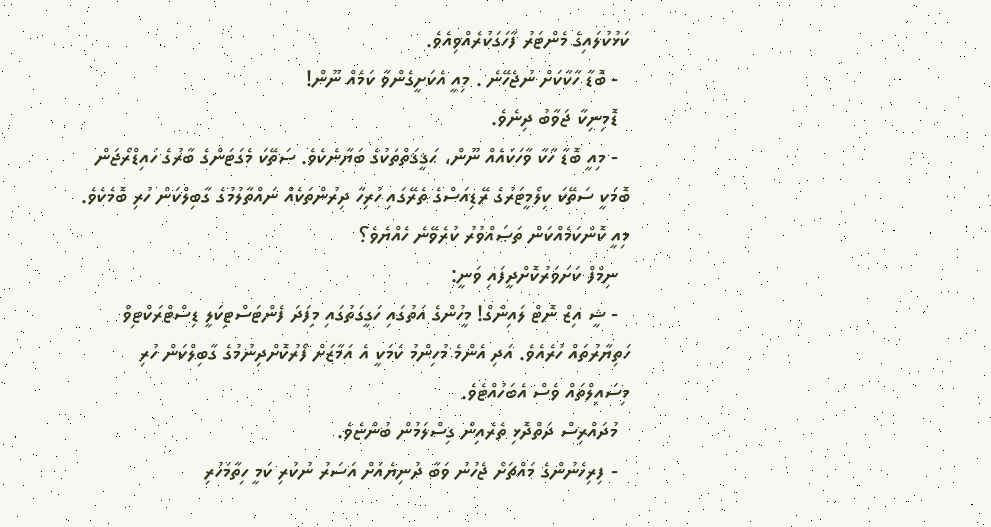ކަޅުކުލައިގެ މެންޓަރު ފާހަގަކުރެއްވިއެވެ.
  - ބޮޑާ ހާކާކަށް ނުޖެހޭނެ . މިއީ އެކަށީގެންވާ ކަމެއް ނޫން!
  ޑޮމިނިކާ ޖަވާބު ދިނެވެ.
  - މިއީ ބޮޑާ ހާކާ ވާހަކައެއް ނޫން، ޙަޤީޤަތްތަކުގެ ބަޔާނެކެވެ. ސަތޭކަ މެގަޓަންގެ ބާރުގެ ހައިޑްރޯޖަން ބޮމަކީ ސަތޭކަ ކިލޯމީޓަރުގެ ރޭޑިއަސްގެ ތެރޭގައި ހުރިހާ ދިރުންތަކެއް ނައްތާލުމުގެ ގާބިލްކަން ހުރި ބޮމެކެވެ. މިއީ ކޮންކަމެއްކަން ތަޞައްވުރު ކުރެވޭނެ ހެއްޔެވެ؟
  ނިމްފް ކަށަވަރުކޮށްދީފައި ވަނީ:
  - ޝީ އިޒް ނޮޓް ލައިންގް! މީހުންގެ އަތުގައި ހަގީގަތުގައި މިފަދަ ފެންޓަސްޓިކަލީ ޑިސްޓްރަކްޓިވް ހަތިޔާރުތައް ހުރެއެވެ. އަދި އެންމެ މުހިންމު ކަމަކީ އެ އަމާޒަށް ފޯރުކޮށްދިނުމުގެ ގާބިލްކަން ހުރި މިސައިލްތައް ވެސް އެބަހުއްޓެވެ.
  މުދައްރިސް ދަތްދޮޅި ތެރެއިން ގިސްލަމުން ބުންޏެވެ.
  - ފިރިހެނުންގެ މައްޗަށް ޖެހުނު ވަބާ ދުނިޔެއަށް އަސަރު ނުކުރި ކަމީ ހިތާމަހުރި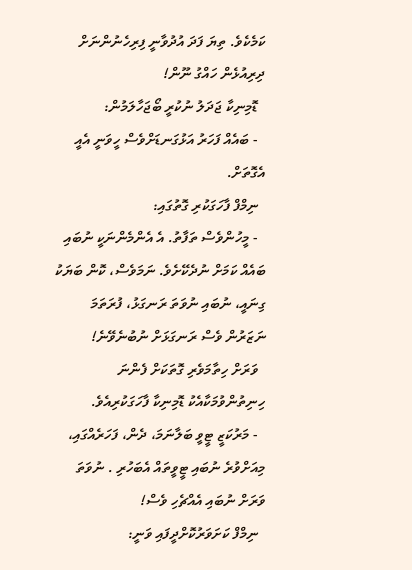ކަމެކެވެ. ތިޔަ ފަދަ އުދުވާނީ ފިރިހެނުންނަށް ދިރިއުޅެން ހައްގު ނޫން!
  ޑޮމިނިކާ ޖަދަލު ނުކުރީ ބޯޖަހާލަމުން:
  - ބައެއް ފަހަރު އަޅުގަނޑަށްވެސް ހީވަނީ އެއީ އެގޮތަށް.
  ނިމްފް ފާހަގަކުރި ގޮތުގައި:
  - މީހުންވެސް ތަފާތު. އެ އެންމެންނަކީ ނުބައި ބައެއް ކަމަށް ނުދެކޭށެވެ. ނަމަވެސް، ކޮން ބަޔަކު ގިނައީ، ނުބައި ނުވަތަ ރަނގަޅު، ފުރަތަމަ ނަޒަރުން ވެސް ރަނގަޅަށް ނުބުނެވޭނެ!
  ވަރަށް ހިތާމަވެރި ގޮތަކަށް ފެންނަ ހިނިތުންވުމަކާއެކު ޑޮމިނިކާ ފާހަގަކުރިއެވެ.
  - މަރުކަޒީ ޓީވީ ބަލާނަމަ، ދެން، ފަހަރެއްގައި، މިއަށްވުރެ ނުބައި ޓީވީތައް އެބަހުރި . ނުވަތަ ވަރަށް ނުބައި އެއްޗެހި ވެސް!
  ނިމްފް ކަށަވަރުކޮށްދީފައި ވަނީ: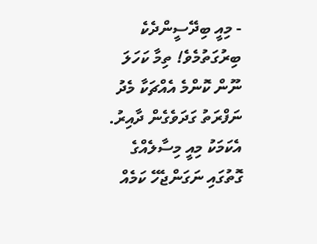- މިއީ ބިދޭސީންދެކެ ބިރުގަތުމެވެ! ތިމާ ކަހަލަ ނޫން ކޮންމެ އެއްޗަކާ މެދު ނަފްރަތު ގަދަވެގެން ދާއިރު. އެކަމަކު މިއީ މިސާލެއްގެ ގޮތުގައި ނަގަންޖެހޭ ކަމެއް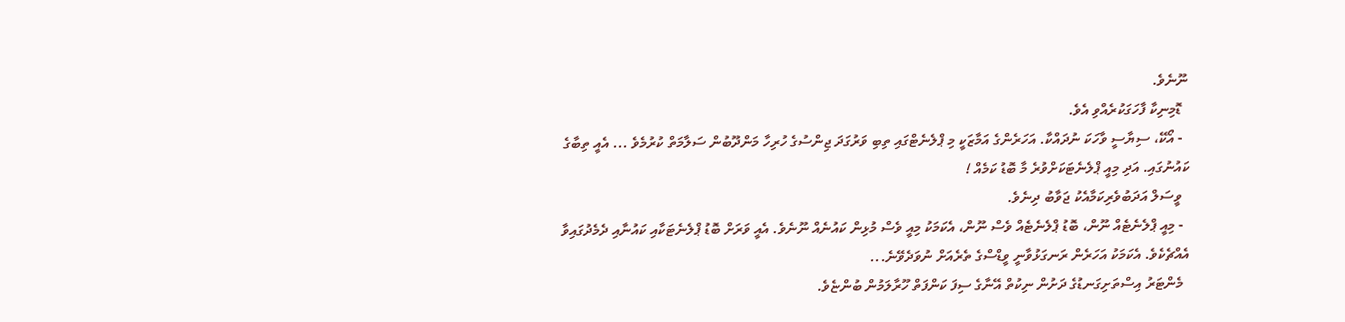ނޫނެވެ.
  ޑޮމިނިކާ ފާހަގަކުރެއްވި އެވެ.
  - އޯކޭ، ސިޔާސީ ވާހަކަ ނުދައްކާ. އަހަރެންގެ އަމާޒަކީ މި ޕްލެނެޓްގައި ތިބި ވަރުގަދަ ޖިންސުގެ ހުރިހާ މަންދޫބުން ސަލާމަތް ކުރުމެވެ ... އެއީ ތިބާގެ ކައުނުގައި. އަދި މިއީ ޕްލެނެޓަކަށްވުރެ މާ ބޮޑު ކަމެއް !
  ވީސަލް އަދަބުވެރިކަމާއެކު ޖަވާބު ދިނެވެ.
  - މިއީ ޕްލެނެޓެއް ނޫން، ބޮޑު ޕްލެނެޓެއް ވެސް ނޫން، އެކަމަކު މިއީ ވެސް މުޅިން ކައުނެއް ނޫނެވެ. އެއީ ވަރަށް ބޮޑު ޕްލެނެޓަކާއި ކައުނާއި ދެމެދުގައިވާ އެއްޗެކެވެ. އެކަމަކު އަހަރެން ރަނގަޅުވާނީ ވީޑްސްގެ ތެރެއަށް ނުވަދެވޭނެ...
  މެންޓަރު އިސްތަށިގަނޑުގެ ދަށުން ނިކުތް އޭނާގެ ސިފަ ކަންފަތް ހޫރާލަމުން ބުންޏެވެ.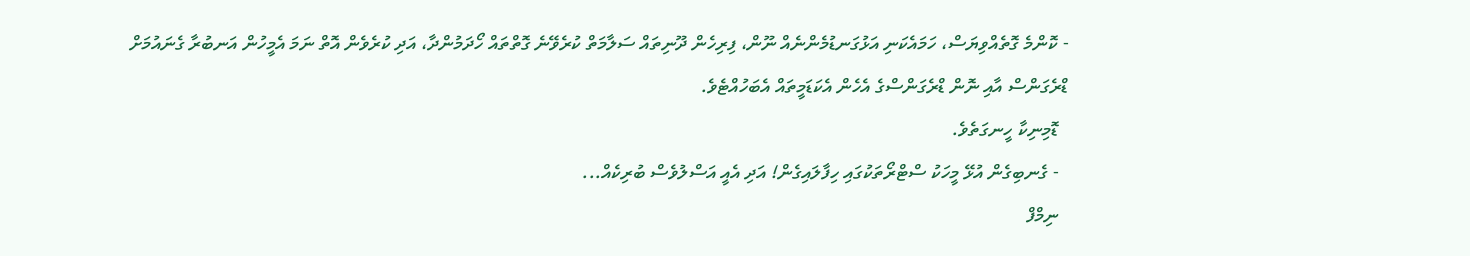- ކޮންމެ ގޮތެއްވިޔަސް، ހަމައެކަނި އަޅުގަނޑުމެންނެއް ނޫން، ފިރިހެން ދޫނިތައް ސަލާމަތް ކުރެވޭނެ ގޮތްތައް ހޯދަމުންދާ، އަދި ކުރެވެން އޮތް ނަމަ އެމީހުން އަނބުރާ ގެނައުމަށް ޑްރެގަންސް އާއި ނޮން ޑްރެގަންސްގެ އެހެން އެކަޑަމީތައް އެބަހުއްޓެވެ.
  ޑޮމިނިކާ ހީނގަތެވެ.
  - ގެނބިގެން އުޅޭ މީހަކު ސްޓްރޯތަކުގައި ހިފާލައިގެން! އަދި އެއީ އަސްލުވެސް ބުރިކެއް...
  ނިމްފް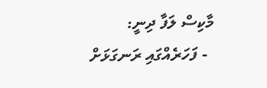މާކިސް ލަފާ ދިނީ:
  - ފަހަރެއްގައި ރަނގަޅަށް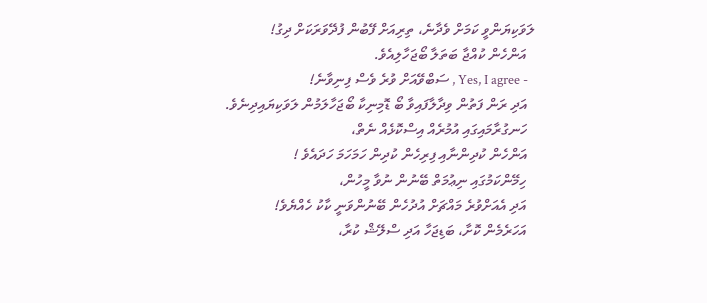ލަވަކިޔަންވީ ކަމަށް ވެދާނެ، ތިރިއަށް ފޭބުން ފުދޭވަރަކަށް ދިގު!
  އަންހެން ކުއްޖާ ބަތަލާ ބޯޖަހާލިއެވެ.
  - Yes, I agree , ސަބްވޭއަށް ވުރެ ވެސް ފިނިވާނެ!
  އަދި ރަން ފަތުން ވިދާލާފައިވާ ބޯ ޑޮމިނިކާ ބޯޖަހާލަމުން ލަވަކިޔައިދިނެވެ.
  ހަނގުރާމައިގައި އުމުރެއް އިސްކޮޅެއް ނެތް،
  އަންހެން ކުދިންނާއި ފިރިހެން ކުދިން ހަމަހަމަ ހަދައެވެ !
  ހިމޭންކަމުގައި ނިޢުމަތް ބޭނުން ނުވާ މީހުން،
  އަދި އެއަށްވުރެ މައްޗަށް އުދުހެން ބޭނުންވަނީ ކާކު ހެއްޔެވެ!
  އަހަރެމެން ކޮށާ، ބަޑިޖަހާ އަދި ސްލޭޝް ކުރާ،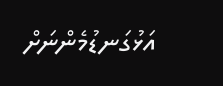އަޅުގަނޑުމެންނަށް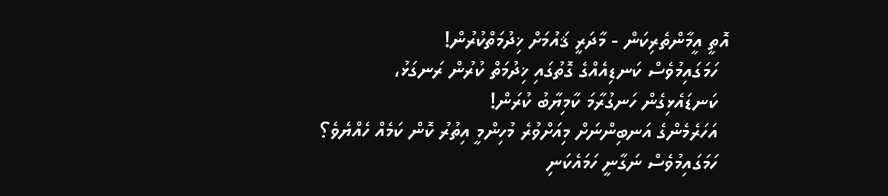އޮތީ އީމާންތެރިކަން - މާދަރީ ޤައުމަށް ޚިދުމަތްކުރުން!
  ހަމަގައިމުވެސް ކަނޑިއެއްގެ ގޮތުގައި ޚިދުމަތް ކުރުން ރަނގަޅު،
  ކަނޑައެޅިގެން ހަނގުރާމަ ކާމިޔާބު ކުރަން!
  އަހަރެމެންގެ އަނބިންނަށް މިއަށްވުރެ މުހިންމީ އިތުރު ކޮން ކަމެއް ހެއްޔެވެ؟
  ހަމަގައިމުވެސް ނަގާނީ ހަމައެކަނި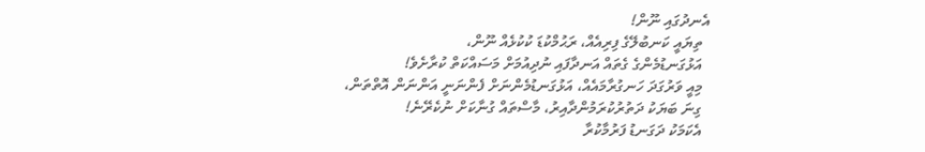އެނދުގައި ނޫން!
  ތިޔައީ ކަނބުލޭގެ ފިރިއެއް، ރަޙުމްކުޑަ ކުކުޅެއް ނޫން،
  އަޅުގަނޑުމެންގެ ގެތައް އަނދާފައި ނުދިއުމަށް މަސައްކަތް ކުރާށެވެ!
  މިއީ ވަރުގަދަ ހަނގުރާމައެއް، އަޅުގަނޑުމެންނަށް ފެންނަނީ އަންނަން އޮތްތަން،
  ގިނަ ބަޔަކު ދަތުރުކުރަމުންދާއިރު، މާސްތައް ގުނާކަށް ނުކެރޭނެ!
  އެކަމަކު ދަގަނޑު ފަރުމާކުރާ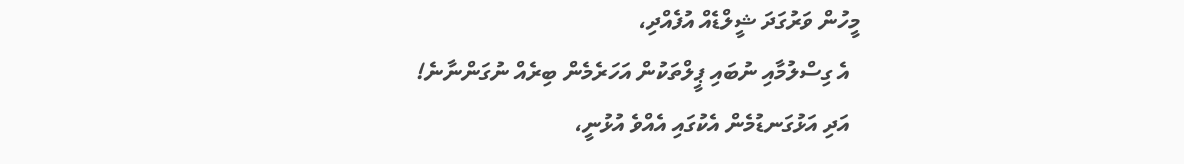މީހުން ވަރުގަދަ ޝީލްޑެއް އުފެއްދި،
  އެ ގިސްލުމާއި ނުބައި ޕީލްތަކުން އަހަރެމެން ބިރެއް ނުގަންނާނެ!
  އަދި އަޅުގަނޑުމެން އެކުގައި އެއްވެ އުޅުނީ،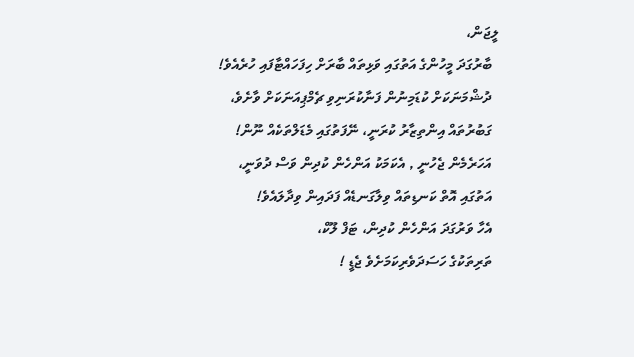ލީޖަން،
  ބާރުގަދަ މީހުންގެ އަތުގައި ވަޅިތައް ބާރަށް ހިފަހައްޓާފައި ހުރެއެވެ!
  ދުޝްމަނަކަށް ކުޑަމިނުން ފަނާކުރަނިވި ޗެމްޕިއަނަކަށް ވާށެވެ،
  ގަބުރުތައް އިންތިޒާރު ކުރަނީ، ނޭފަތުގައި މެޑަލްތަކެއް ނޫން!
  އަހަރެމެން ޖެހުނީ , އެކަމަކު އަންހެން ކުދިން ވަސް ދުވަނީ،
  އަތުގައި އޮތް ކަނޑިތައް ވިލާގަނޑެއް ފަދައިން ވިދާލައެވެ!
  އެހާ ވަރުގަދަ އަންހެން ކުދިން، ޓަފް ލޫކް،
  ތަރިތަކުގެ ހަސަދަވެރިކަމަށެވެ ޖެޑީ !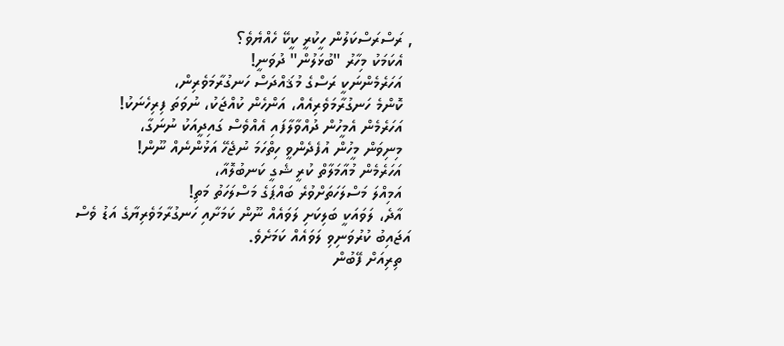, ރަސްރަސްކަލުން ހީކުރީ ކީކޭ ހެއްޔެވެ؟
  އެކަމަކު މިހާރު "ބުޅަލުން" ދުވަނީ!
  އަހަރެމެންނަކީ ރަސްގެ މުޤައްދަސް ހަނގުރާމަވެރިން،
  ކޮންމެ ހަނގުރާމަވެރިއެއް، އަންހެން ކުއްޖަކު، ނުވަތަ ފިރިހެނަކު!
  އަހަރެމެން އެމީހުން ދުއްވާލާފައި އެއްވެސް ގައިދީއަކު ނުނަގާ،
  މިނިވަން މީހުން އުފެދެންވީ ހިތްހަމަ ނުޖެހޭ އަޅުންނެއް ނޫން!
  އަހަރެމެން މުއާމަލާތް ކުރީ ޝެގީ ކަނބުލޮއާ،
  އަމިއްލަ މަސްލަހަތަށްވުރެ ބައްޕަގެ މަސްލަހަތު މަތި!
  އާދެ، ލަވައަކީ ބަލިކަށި ލަވައެއް ނޫން ކަމަށާއި ހަނގުރާމަވެރިޔާގެ އަޑު ވެސް އަޖައިބު ކުރުވަނިވި ލަވައެއް ކަމަށެވެ.
  ތިރިއަށް ފޭބުން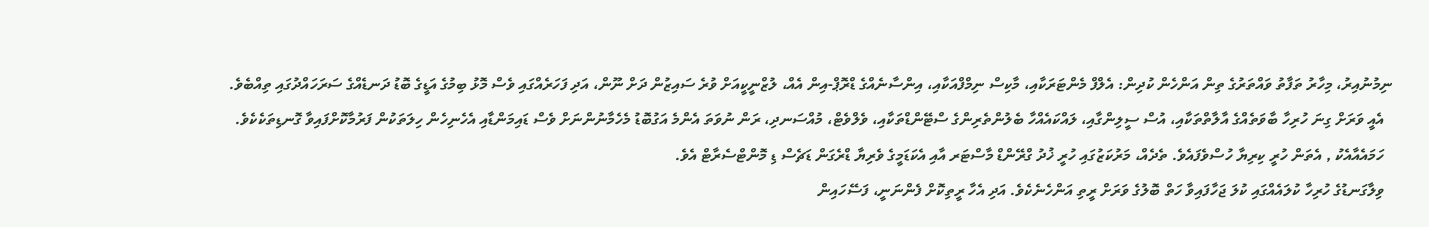ނިމުނުއިރު، މިހާރު ތަފާތު ވައްތަރުގެ ތިން އަންހެން ކުދިން: އެލްފް މެންޓަރަކާއި، މާކިސް ނިމްފްއަކާއި، އިންސާނެއްގެ ޑްރޮޕް-އިން އެއް، ލުޒްނީކީއަށް ވުރެ ސައިޒުން ދަށް ނޫން، އަދި ފަހަރެއްގައި ވެސް މޮޅު ބިމުގެ އަޑީގެ ބޮޑު ދަނޑެއްގެ ސަރަހައްދުގައި ތިއްބެވެ.
  އެއީ ވަރަށް ގިނަ ހުރިހާ ބާވަތެއްގެ އާލާތްތަކާއި، އުސް ސީލިންގާއި، ލައްކައެއްހާ ބެލުންތެރިންގެ ސްޓޭންޑްތަކާއި، ވެލްވެޓް، މުއްސަނދި، ރަން ނުވަތަ އެންމެ އަގުބޮޑު މެހެމާނުންނަށް ވެސް ޑައިމަންޑާއި އެހެނިހެން ހިލަތަކުން ފަރުމާކޮށްފައިވާ ގޮނޑިތަކެކެވެ.
  ހަމައެއާއެކު , އެތަން ހުރީ ކިރިޔާ ހުސްވެފައެވެ. ތެދެއް، މަރުކަޒުގައި ހުރީ ޚުދު ގްރޭންޑް މާސްޓަރ އާއި އެކަޑަމީގެ ވެރިޔާ ޑްރެގަން ޑަޗެސް ޑި މޮންޓްސެރާޓް އެވެ.
  ވިލާގަނޑުގެ ހުރިހާ ކުލައެއްގައި ކުލަ ޖަހާފައިވާ ހަތް ބޮލުގެ ވަރަށް ރީތި އަންހެނެކެވެ. އަދި އެހާ ރީތިކޮށް ފެންނަނީ، ފަސޭހައިން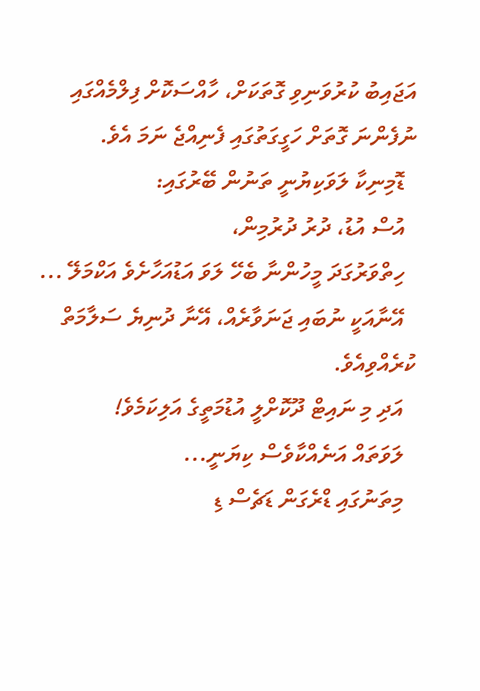އަޖައިބު ކުރުވަނިވި ގޮތަކަށް، ހާއްސަކޮށް ފިލްމެއްގައި ނުފެންނަ ގޮތަށް ހަގީގަތުގައި ފެނިއްޖެ ނަމަ އެވެ.
  ޑޮމިނިކާ ލަވަކިޔުނީ ތަނުން ބޭރުގައި:
  އުސް އުޑު، ދުރު ދުރުމިން،
  ހިތްވަރުގަދަ މީހުންނާ ބެހޭ ލަވަ އަޑުއަހާށެވެ އަކްމަލޭ ...
  އޭނާއަކީ ނުބައި ޖަނަވާރެއް، އޭނާ ދުނިޔެ ސަލާމަތް ކުރެއްވިއެވެ.
  އަދި މި ނައިޓް ދޫކޮށްލީ އުޑުމަތީގެ އަލިކަމެވެ!
  ލަވަތައް އަނެއްކާވެސް ކިޔަނީ...
  މިތަނުގައި ޑްރެގަން ޑަޗެސް ޑި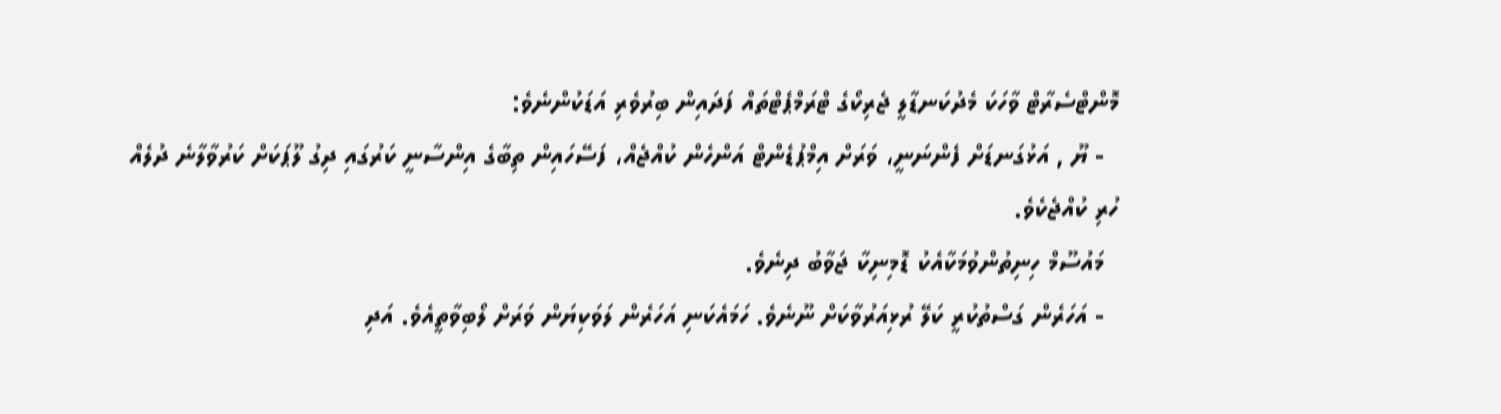މޮންޓްސެރާޓް ވާހަކަ މެދުކަނޑާލީ ޖެރިކޯގެ ޓްރަމްޕެޓްތައް ފަދައިން ބިރުވެރި އަޑަކުންނެވެ:
  - ޔޫ , އަޅުގަނޑަށް ފެންނަނީ، ވަރަށް އިމްޕުޑެންޓް އަންހެން ކުއްޖެއް، ފަސޭހައިން ތިބާގެ އިންސާނީ ކަރުގައި ދިގު ލޫޕަކަށް ކަރުވާލާނެ ދުލެއް ހުރި ކުއްޖެކެވެ.
  މައުސޫމް ހިނިތުންވުމަކާއެކު ޑޮމިނިކާ ޖަވާބު ދިނެވެ.
  - އަހަރެން ގަސްތުކުރީ ކަލޭ ރުޅިއަރުވާކަށް ނޫނެވެ. ހަމައެކަނި އަހަރެން ލަވަކިޔަން ވަރަށް ލޯބިވާތީއެވެ. އަދި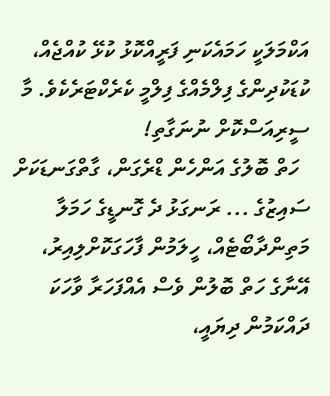އަކްމަލަކީ ހަމައެކަނި ފަރީއްކޮޅު ކުޅޭ ކުއްޖެއް، ކުޑަކުދިންގެ ފިލްމެއްގެ ފިލްމީ ކެރެކްޓަރެކެވެ. މާ ސީރިއަސްކޮށް ނުނަގާތި!
  ހަތް ބޮލުގެ އަންހެން ޑްރެގަން، ގާތްގަނޑަކަށް ސައިޒުގެ ... ރަނގަޅު ދެ ގޮނޑީގެ ހަމަލާ މަތިންދާބޯޓެއް، ހީލަމުން ފާހަގަކޮށްލިއިރު، އޭނާގެ ހަތް ބޮލުން ވެސް އެއްފަހަރާ ވާހަކަ ދައްކަމުން ދިޔައީ،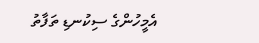އެމީހުންގެ ސިކުނޑި ތަފާތު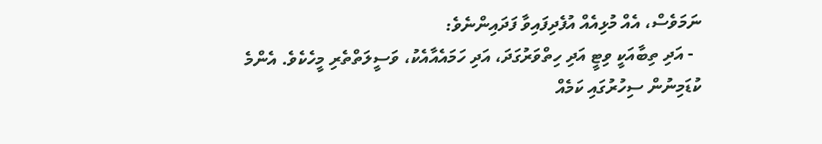ނަމަވެސް، އެއް މުޅިއެއް އުފެދިފައިވާ ފަދައިންނެވެ:
  - އަދި ތިބާއަކީ ވިޓީ އަދި ހިތްވަރުގަދަ، އަދި ހަމައެއާއެކު، ވަސީލަތްތެރި މީހެކެވެ. އެންމެ ކުޑަމިނުން ސިހުރުގައި ކަމެއް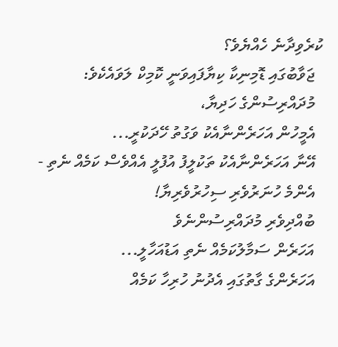ކުރެވިދާނެ ހެއްޔެވެ؟
  ޖަވާބުގައި ޑޮމިނިކާ ކިޔާފައިވަނީ ކޮމިކް ލަވައެކެވެ:
  މުދައްރިސުންގެ ހަދިޔާ،
  އެމީހުން އަހަރެންނާއެކު ވަގުތު ހޭދަކުރީ...
  އޭނާ އަހަރެންނާއެކު ތަކުލީފު އުފުލީ އެއްވެސް ކަމެއް ނެތި -
  އެންމެ ހުނަރުވެރި ސިހުރުވެރިޔާ!
  ބުއްދިވެރި މުދައްރިސުންނެވެ
  އަހަރެން ސަމާލުކަމެއް ނެތި އަޑުއަހާލީ...
  އަހަރެންގެ ގާތުގައި އެދުނު ހުރިހާ ކަމެއް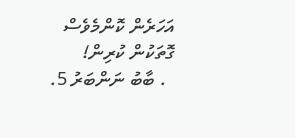އަހަރެން ކޮންމެވެސް ގޮތަކުން ކުރިން!
  . ބާބު ނަންބަރު 5.